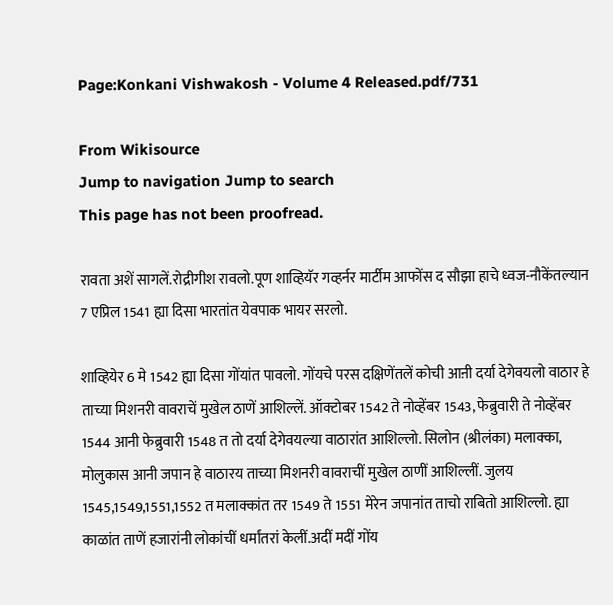Page:Konkani Vishwakosh - Volume 4 Released.pdf/731

From Wikisource
Jump to navigation Jump to search
This page has not been proofread.

रावता अशें सागलें.रोद्रीगीश रावलो.पूण शाव्हियॅर गव्हर्नर मार्टीम आफोंस द सौझा हाचे ध्वज-नौकेंतल्यान 7 एप्रिल 1541 ह्या दिसा भारतांत येवपाक भायर सरलो.

शाव्हियेर 6 मे 1542 ह्या दिसा गोंयांत पावलो. गोंयचे परस दक्षिणेंतलें कोची आऩी दर्या देगेवयलो वाठार हे ताच्या मिशनरी वावराचें मुखेल ठाणें आशिल्लें. ऑक्टोबर 1542 ते नोव्हेंबर 1543, फेब्रुवारी ते नोव्हेंबर 1544 आनी फेब्रुवारी 1548 त तो दर्या देगेवयल्या वाठारांत आशिल्लो. सिलोन (श्रीलंका) मलाक्का, मोलुकास आनी जपान हे वाठारय ताच्या मिशनरी वावराचीं मुखेल ठाणीं आशिल्लीं. जुलय 1545,1549,1551,1552 त मलाक्कांत तर 1549 ते 1551 मेरेन जपानांत ताचो राबितो आशिल्लो. ह्या काळांत ताणें हजारांनी लोकांचीं धर्मांतरां केलीं.अदीं मदीं गोंय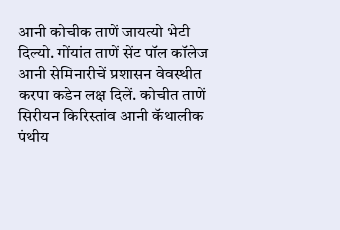आनी कोचीक ताणें जायत्यो भेटी दिल्यो. गोंयांत ताणें सेंट पॉल कॉलेज आनी सेमिनारीचें प्रशासन वेवस्थीत करपा कडेन लक्ष दिलें. कोचीत ताणें सिरीयन किरिस्तांव आनी कॅथालीक पंथीय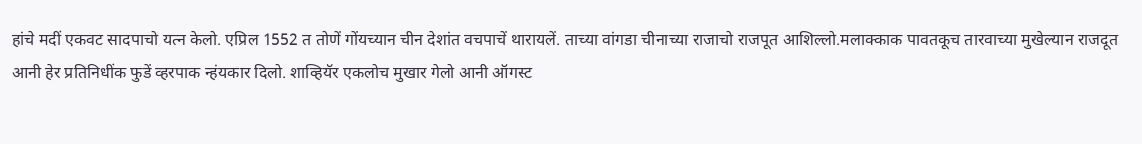हांचे मदीं एकवट सादपाचो यत्न केलो. एप्रिल 1552 त तोणें गोंयच्यान चीन देशांत वचपाचें थारायलें. ताच्या वांगडा चीनाच्या राजाचो राजपूत आशिल्लो.मलाक्काक पावतकूच तारवाच्या मुखेल्यान राजदूत आनी हेर प्रतिनिधींक फुडें व्हरपाक न्हंयकार दिलो. शाव्हियॅर एकलोच मुखार गेलो आनी ऑगस्ट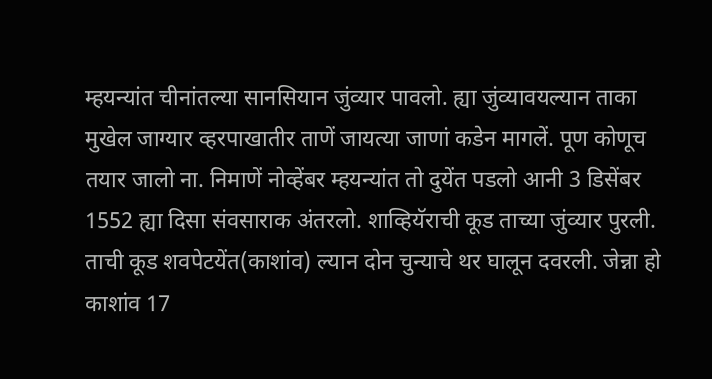म्हयन्यांत चीनांतल्या सानसियान जुंव्यार पावलो. ह्या जुंव्यावयल्यान ताका मुखेल जाग्यार व्हरपाखातीर ताणें जायत्या जाणां कडेन मागलें. पूण कोणूच तयार जालो ना. निमाणें नोव्हेंबर म्हयन्यांत तो दुयेंत पडलो आनी 3 डिसेंबर 1552 ह्या दिसा संवसाराक अंतरलो. शाव्हियॅराची कूड ताच्या जुंव्यार पुरली. ताची कूड शवपेटयेंत(काशांव) ल्यान दोन चुन्याचे थर घालून दवरली. जेन्ना हो काशांव 17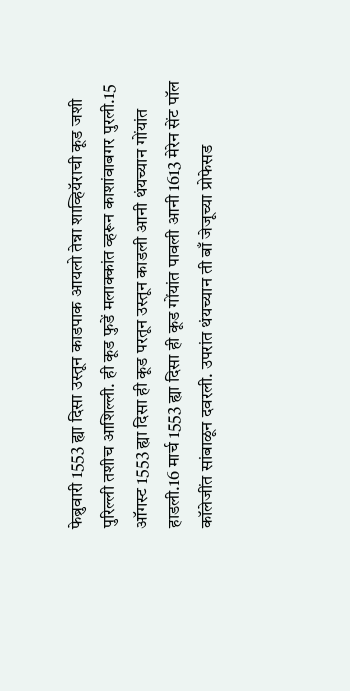फेब्रुवारी 1553 ह्या दिसा उस्तून काडपाक आयलो तेन्ना शाव्हियॅराची कूड जशी पुरिल्ली तशीच आशिल्ली. ही कूड फुडें मलाक्कांत व्हरून काशांवाबगर पुरली.15 ऑगस्ट 1553 ह्या दिसा ही कूड परतून उस्तून काडली आनी थंयच्यान गोंयांत हाडली.16 मार्च 1553 ह्या दिसा ही कूड गोंयांत पावली आनी 1613 मेरेन सेंट पॉल कॉलेजींत सांबाळून दवरली. उपरांत थंयच्यान ती बाँ जेजूच्या प्रोफेसड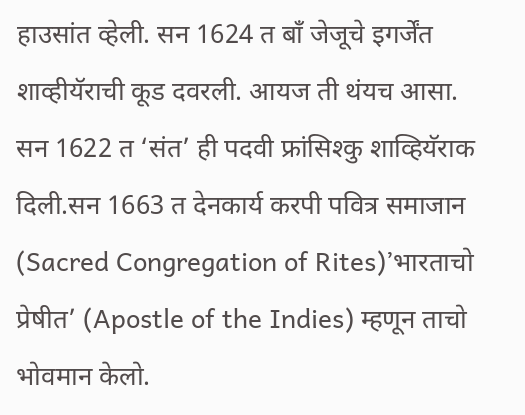हाउसांत व्हेली. सन 1624 त बाँ जेजूचे इगर्जेंत शाव्हीयॅराची कूड दवरली. आयज ती थंयच आसा. सन 1622 त ‘संत’ ही पदवी फ्रांसिश्कु शाव्हियॅराक दिली.सन 1663 त देनकार्य करपी पवित्र समाजान (Sacred Congregation of Rites)’भारताचो प्रेषीत’ (Apostle of the Indies) म्हणून ताचो भोवमान केलो.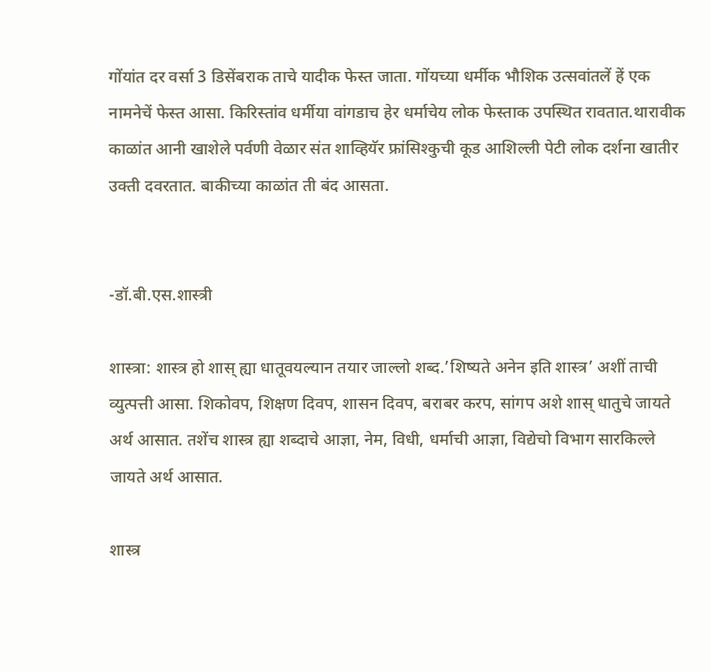गोंयांत दर वर्सा 3 डिसेंबराक ताचे यादीक फेस्त जाता. गोंयच्या धर्मीक भौशिक उत्सवांतलें हें एक नामनेचें फेस्त आसा. किरिस्तांव धर्मीया वांगडाच हेर धर्माचेय लोक फेस्ताक उपस्थित रावतात.थारावीक काळांत आनी खाशेले पर्वणी वेळार संत शाव्हियॅर फ्रांसिश्कुची कूड आशिल्ली पेटी लोक दर्शना खातीर उक्ती दवरतात. बाकीच्या काळांत ती बंद आसता.


-डॉ.बी.एस.शास्त्री

शास्त्रा: शास्त्र हो शास् ह्या धातूवयल्यान तयार जाल्लो शब्द.’शिष्यते अनेन इति शास्त्र’ अशीं ताची व्युत्पत्ती आसा. शिकोवप, शिक्षण दिवप, शासन दिवप, बराबर करप, सांगप अशे शास् धातुचे जायते अर्थ आसात. तशेंच शास्त्र ह्या शब्दाचे आज्ञा, नेम, विधी, धर्माची आज्ञा, विद्येचो विभाग सारकिल्ले जायते अर्थ आसात.

शास्त्र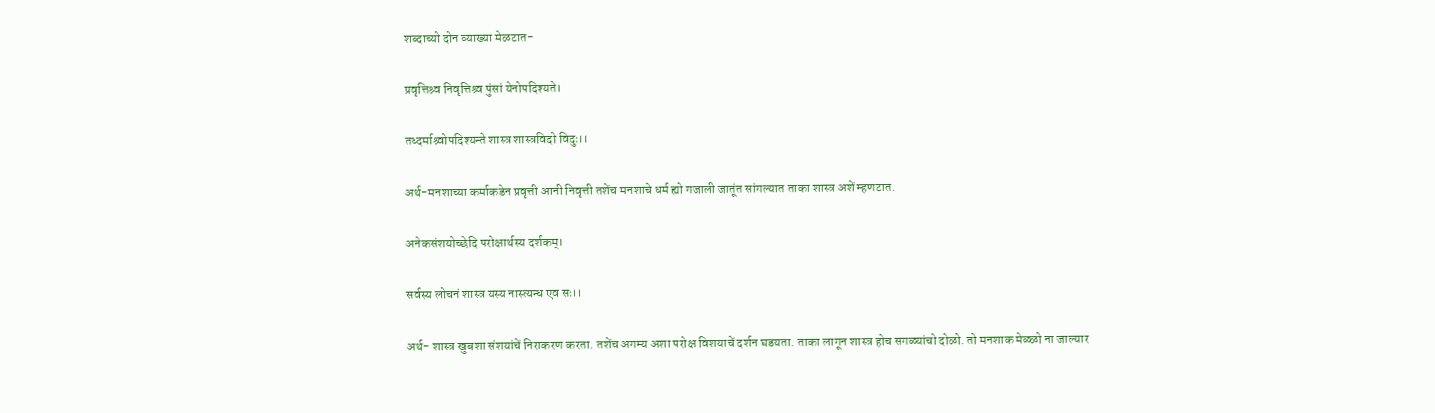शब्दाच्यो दोन व्याख्या मेळटात-

प्रवृत्तिश्र्व निवृत्तिश्र्व पुंसां येनोपदिश्यते।

तध्दर्माश्र्वोपदिश्यन्ते शास्त्र शास्त्रविदो विदुः।।

अर्थ-मनशाच्या कर्माकडेन प्रवृत्ती आनी निवृत्ती तशेंच मनशाचे धर्म ह्यो गजाली जातूंत सांगल्यात ताका शास्त्र अशें म्हणटात.

अनेकसंशयोच्छेदि परोक्षार्थस्य दर्शकम्।

सर्वस्य लोचनं शास्त्र यस्य नास्त्यन्ध एव सः।।

अर्थ- शास्त्र खुबशा संशयांचें निराकरण करता. तशेंच अगम्य अशा परोक्ष विशयाचें दर्शन घडयता. ताका लागून शास्त्र होच सगळ्यांचो दोळो. तो मनशाक मेळ्ळो ना जाल्यार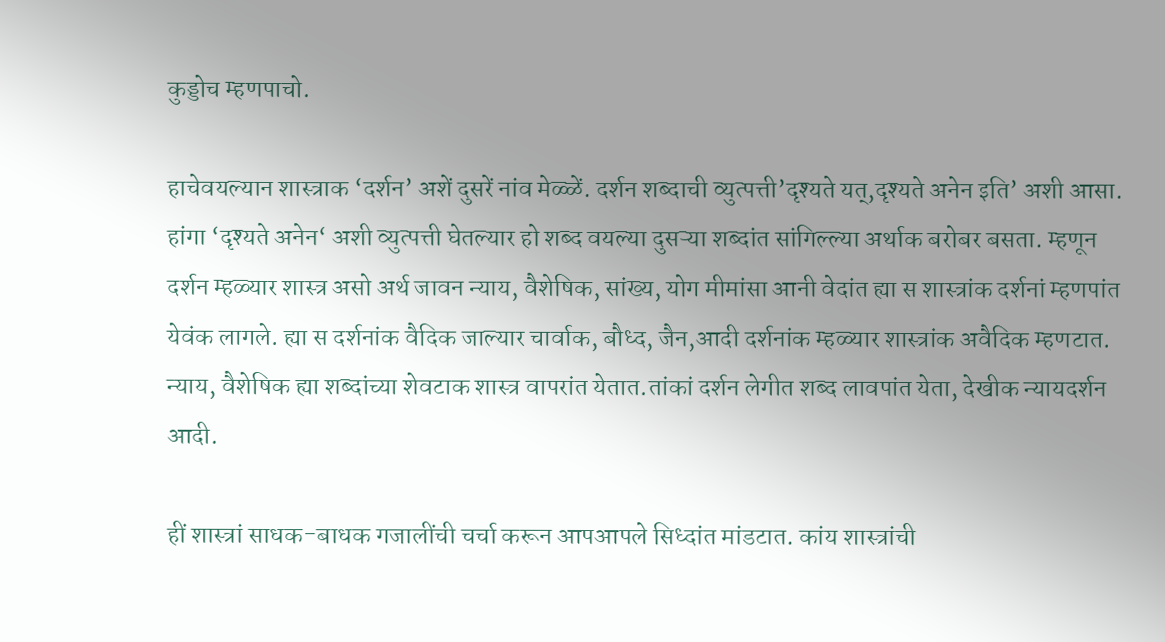कुड्डोच म्हणपाचो.

हाचेवयल्यान शास्त्राक ‘दर्शन’ अशें दुसरें नांव मेळ्ळें. दर्शन शब्दाची व्युत्पत्ती’दृश्यते यत्,दृश्यते अनेन इति’ अशी आसा. हांगा ‘दृश्यते अनेन‘ अशी व्युत्पत्ती घेतल्यार हो शब्द वयल्या दुसऱ्या शब्दांत सांगिल्ल्या अर्थाक बरोबर बसता. म्हणून दर्शन म्हळ्यार शास्त्र असो अर्थ जावन न्याय, वैशेषिक, सांख्य, योग मीमांसा आनी वेदांत ह्या स शास्त्रांक दर्शनां म्हणपांत येवंक लागले. ह्या स दर्शनांक वैदिक जाल्यार चार्वाक, बौध्द, जैन,आदी दर्शनांक म्हळ्यार शास्त्रांक अवैदिक म्हणटात. न्याय, वैशेषिक ह्या शब्दांच्या शेवटाक शास्त्र वापरांत येतात.तांकां दर्शन लेगीत शब्द लावपांत येता, देखीक न्यायदर्शन आदी.

हीं शास्त्रां साधक-बाधक गजालींची चर्चा करून आपआपले सिध्दांत मांडटात. कांय शास्त्रांची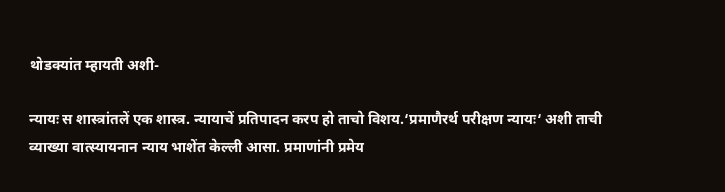थोडक्यांत म्हायती अशी-

न्यायः स शास्त्रांतलें एक शास्त्र. न्यायाचें प्रतिपादन करप हो ताचो विशय.‘प्रमाणैरर्थ परीक्षण न्यायः‘ अशी ताची व्याख्या वात्स्यायनान न्याय भाशेंत केल्ली आसा. प्रमाणांनी प्रमेय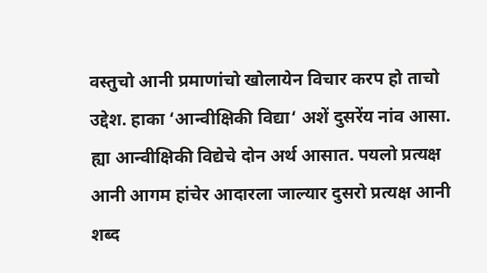वस्तुचो आनी प्रमाणांचो खोलायेन विचार करप हो ताचो उद्देश. हाका ‘आन्वीक्षिकी विद्या‘ अशें दुसरेंय नांव आसा. ह्या आन्वीक्षिकी विद्येचे दोन अर्थ आसात. पयलो प्रत्यक्ष आनी आगम हांचेर आदारला जाल्यार दुसरो प्रत्यक्ष आनी शब्द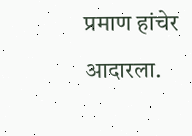प्रमाण हांचेर आदारला.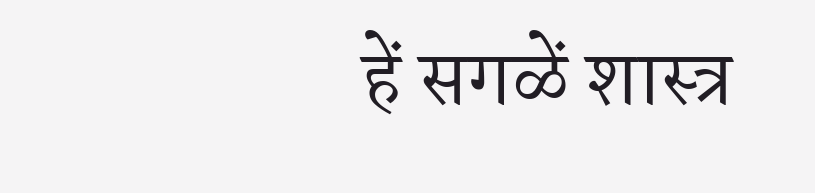हें सगळें शास्त्र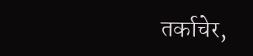तर्काचेर,